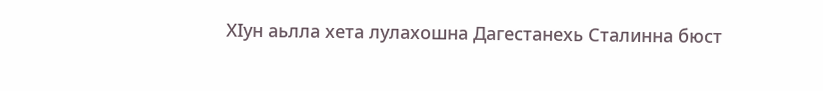ХIун аьлла хета лулахошна Дагестанехь Сталинна бюст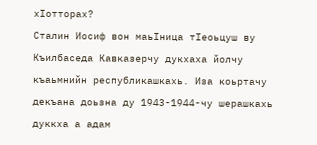хIотторах?
Сталин Иосиф вон маьIница тIеоьцуш ву Къилбаседа Кавказерчу дукхаха йолчу къаьмнийн республикашкахь. Иза коьртачу декъана доьзна ду 1943-1944-чу шерашкахь дуккха а адам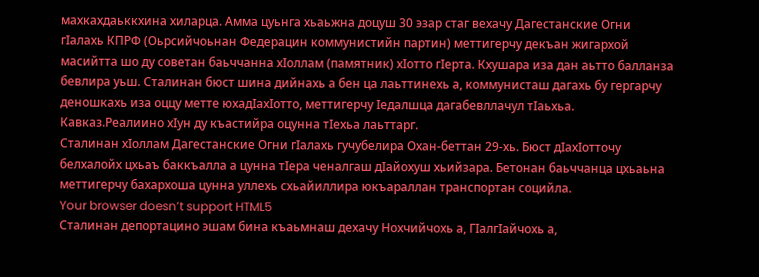махкахдаьккхина хиларца. Амма цуьнга хьаьжна доцуш 30 эзар стаг вехачу Дагестанские Огни гIалахь КПРФ (Оьрсийчоьнан Федерацин коммунистийн партин) меттигерчу декъан жигархой масийтта шо ду советан баьччанна хIоллам (памятник) хIотто гIерта. Кхушара иза дан аьтто балланза бевлира уьш. Сталинан бюст шина дийнахь а бен ца лаьттинехь а, коммунисташ дагахь бу гергарчу деношкахь иза оццу метте юхадIахIотто, меттигерчу Iедалшца дагабевллачул тIаьхьа. Кавказ.Реалиино хIун ду къастийра оцунна тIехьа лаьттарг.
Сталинан хIоллам Дагестанские Огни гIалахь гучубелира Охан-беттан 29-хь. Бюст дIахIотточу белхалойх цхьаъ баккъалла а цунна тIера ченалгаш дIайохуш хьийзара. Бетонан баьччанца цхьаьна меттигерчу бахархоша цунна уллехь схьайиллира юкъараллан транспортан социйла.
Your browser doesn’t support HTML5
Сталинан депортацино эшам бина къаьмнаш дехачу Нохчийчохь а, ГIалгIайчохь а,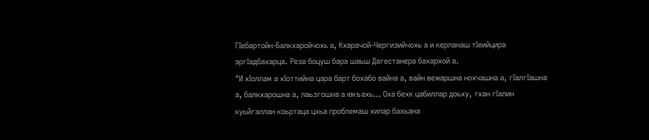ГIебартойн-Балкхаройчохь а, Кхарачой-Чергизийчохь а и керланаш тIеийцира эргIадбахарца. Реза боцуш бара шаьш Дагестанера бахархой а.
"И хIоллам а хIоттийна цара барт бохабо вайна а, вайн вежаршна нохчашна а, гIалгIашна а, балкхарошна а, лаьзгошна а юкъахь… Оха бехк цабиллар доьху, тхан гIалин куьйгаллан коьртаца цхьа проблемаш хилар бахьана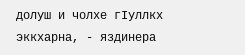долуш и чолхе гIуллкх эккхарна, - яздинера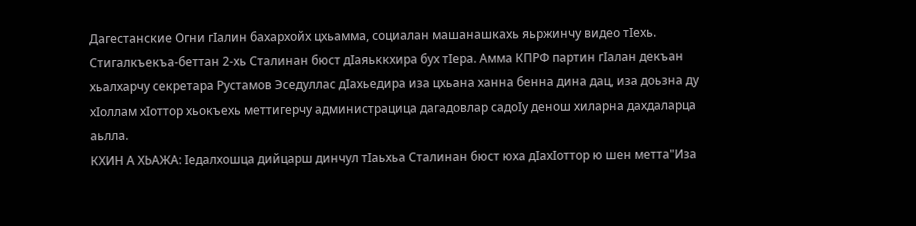Дагестанские Огни гIалин бахархойх цхьамма, социалан машанашкахь яьржинчу видео тIехь.
Стигалкъекъа-беттан 2-хь Сталинан бюст дIаяьккхира бух тIера. Амма КПРФ партин гIалан декъан хьалхарчу секретара Рустамов Эседуллас дIахьедира иза цхьана ханна бенна дина дац, иза доьзна ду хIоллам хIоттор хьокъехь меттигерчу администрацица дагадовлар садоIу денош хиларна дахдаларца аьлла.
КХИН А ХЬАЖА: Iедалхошца дийцарш динчул тIаьхьа Сталинан бюст юха дIахIоттор ю шен метта"Иза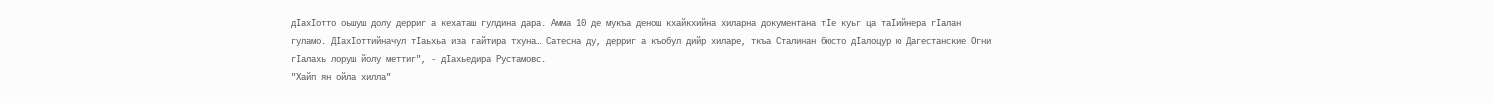дIахIотто оьшуш долу дерриг а кехаташ гулдина дара. Амма 10 де мукъа денош кхайкхийна хиларна документана тIе куьг ца таIийнера гIалан гуламо. ДIахIоттийначул тIаьхьа иза гайтира тхуна… Сатесна ду, дерриг а къобул дийр хиларе, ткъа Сталинан бюсто дIалоцур ю Дагестанские Огни гIалахь лоруш йолу меттиг", - дIахьедира Рустамовс.
"Хайп ян ойла хилла"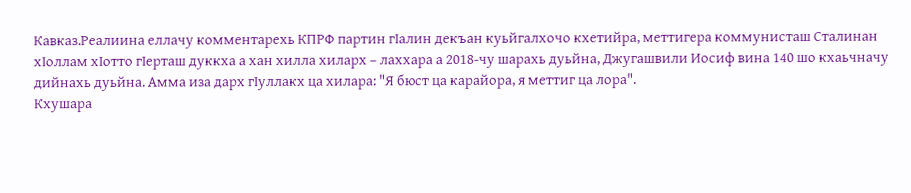Кавказ.Реалиина еллачу комментарехь КПРФ партин гIалин декъан куьйгалхочо кхетийра, меттигера коммунисташ Сталинан хIоллам хIотто гIерташ дуккха а хан хилла хиларх – лаххара а 2018-чу шарахь дуьйна, Джугашвили Иосиф вина 140 шо кхаьчначу дийнахь дуьйна. Амма иза дарх гIуллакх ца хилара: "Я бюст ца карайора, я меттиг ца лора".
Кхушара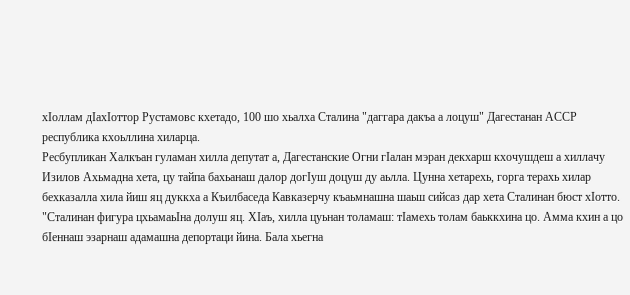хIоллам дIахIоттор Рустамовс кхетадо, 100 шо хьалха Сталина "даггара дакъа а лоцуш" Дагестанан АССР республика кхоьллина хиларца.
Ресбупликан Халкъан гуламан хилла депутат а, Дагестанские Огни гIалан мэран декхарш кхочушдеш а хиллачу Изилов Ахьмадна хета, цу тайпа бахьанаш далор догIуш доцуш ду аьлла. Цунна хетарехь, горга терахь хилар бехказалла хила йиш яц дуккха а Къилбаседа Кавказерчу къаьмнашна шаьш сийсаз дар хета Сталинан бюст хIотто.
"Сталинан фигура цхьамаьIна долуш яц. ХIаъ, хилла цуьнан толамаш: тIамехь толам баьккхина цо. Амма кхин а цо бIеннаш эзарнаш адамашна депортаци йина. Бала хьегна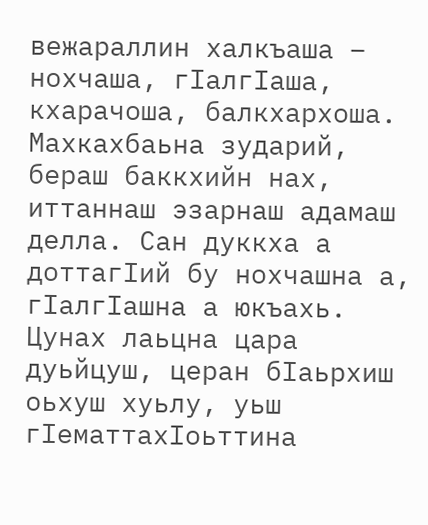вежараллин халкъаша – нохчаша, гIалгIаша, кхарачоша, балкхархоша. Махкахбаьна зударий, бераш баккхийн нах, иттаннаш эзарнаш адамаш делла. Сан дуккха а доттагIий бу нохчашна а, гIалгIашна а юкъахь. Цунах лаьцна цара дуьйцуш, церан бIаьрхиш оьхуш хуьлу, уьш гIематтахIоьттина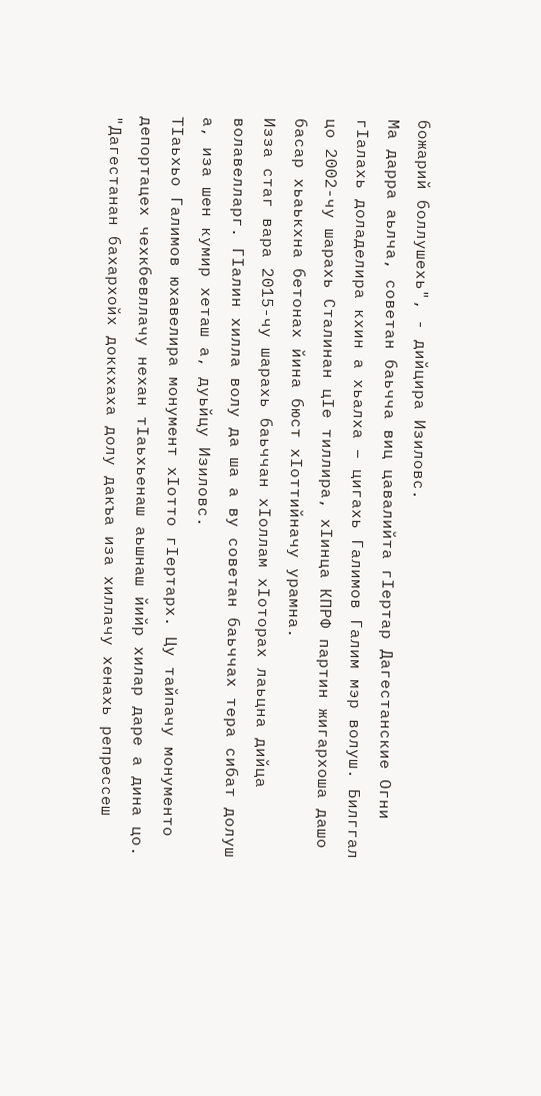божарий боллушехь", - дийцира Изиловс.
Ма дарра аьлча, советан баьчча виц цавалийта гIертар Дагестанские Огни гIалахь доладелира кхин а хьалха – цигахь Галимов Галим мэр волуш. Билггал цо 2002-чу шарахь Сталинан цIе тиллира, хIинца КПРФ партин жигархоша дашо басар хьаькхна бетонах йина бюст хIоттийначу урамна.
Изза стаг вара 2015-чу шарахь баьччан хIоллам хIоторах лаьцна дийца волавелларг. ГIалин хилла волу да ша а ву советан баьччах тера сибат долуш а, иза шен кумир хеташ а, дуьйцу Изиловс.
ТIаьхьо Галимов юхавелира монумент хIотто гIертарх. Цу тайпачу монументо депортацех чехкбевллачу нехан тIаьхьенаш аьшнаш йийр хилар даре а дина цо.
"Дагестанан бахархойх доккхаха долу дакъа иза хиллачу хенахь репрессеш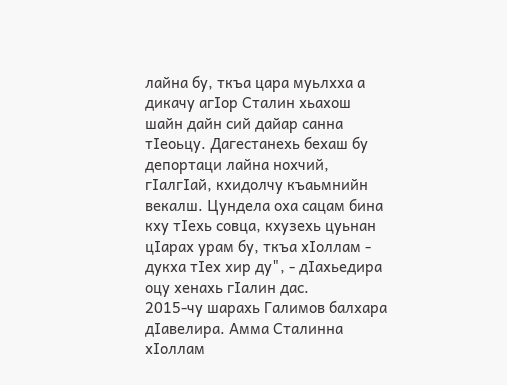лайна бу, ткъа цара муьлхха а дикачу агIор Сталин хьахош шайн дайн сий дайар санна тIеоьцу. Дагестанехь бехаш бу депортаци лайна нохчий, гIалгIай, кхидолчу къаьмнийн векалш. Цундела оха сацам бина кху тIехь совца, кхузехь цуьнан цIарах урам бу, ткъа хIоллам - дукха тIех хир ду", - дIахьедира оцу хенахь гIалин дас.
2015-чу шарахь Галимов балхара дIавелира. Амма Сталинна хIоллам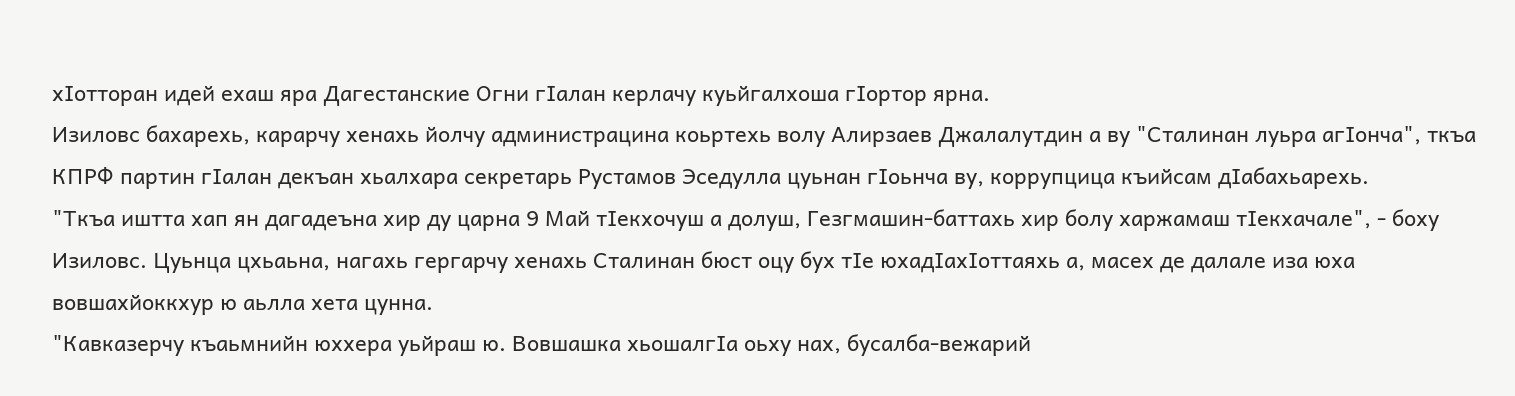хIотторан идей ехаш яра Дагестанские Огни гIалан керлачу куьйгалхоша гIортор ярна.
Изиловс бахарехь, карарчу хенахь йолчу администрацина коьртехь волу Алирзаев Джалалутдин а ву "Сталинан луьра агIонча", ткъа КПРФ партин гIалан декъан хьалхара секретарь Рустамов Эседулла цуьнан гIоьнча ву, коррупцица къийсам дIабахьарехь.
"Ткъа иштта хап ян дагадеъна хир ду царна 9 Май тIекхочуш а долуш, Гезгмашин-баттахь хир болу харжамаш тIекхачале", - боху Изиловс. Цуьнца цхьаьна, нагахь гергарчу хенахь Сталинан бюст оцу бух тIе юхадIахIоттаяхь а, масех де далале иза юха вовшахйоккхур ю аьлла хета цунна.
"Кавказерчу къаьмнийн юххера уьйраш ю. Вовшашка хьошалгIа оьху нах, бусалба-вежарий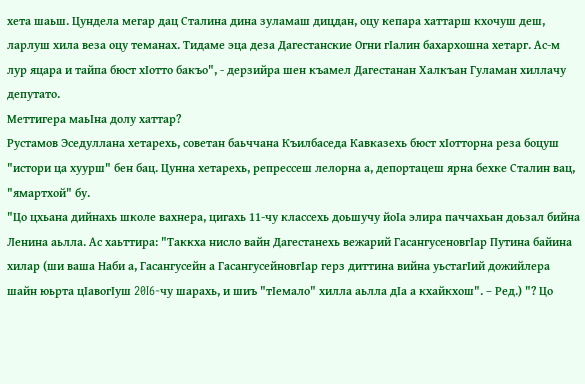хета шаьш. Цундела мегар дац Сталина дина зуламаш дицдан, оцу кепара хаттарш кхочуш деш, ларлуш хила веза оцу теманах. Тидаме эца деза Дагестанские Огни гIалин бахархошна хетарг. Ас-м лур яцара и тайпа бюст хIотто бакъо", - дерзийра шен къамел Дагестанан Халкъан Гуламан хиллачу депутато.
Меттигера маьIна долу хаттар?
Рустамов Эседуллана хетарехь, советан баьччана Къилбаседа Кавказехь бюст хIотторна реза боцуш "истори ца хуурш" бен бац. Цунна хетарехь, репрессеш лелорна а, депортацеш ярна бехке Сталин вац, "ямартхой" бу.
"Цо цхьана дийнахь школе вахнера, цигахь 11-чу классехь доьшучу йоIа элира паччахьан доьзал бийна Ленина аьлла. Ас хаьттира: "Таккха нисло вайн Дагестанехь вежарий ГасангусеновгIар Путина байина хилар (ши ваша Наби а, Гасангусейн а ГасангусейновгIар герз диттина вийна уьстагIий дожийлера шайн юьрта цIавогIуш 20I6-чу шарахь, и шиъ "тIемало" хилла аьлла дIа а кхайкхош". – Ред.) "? Цо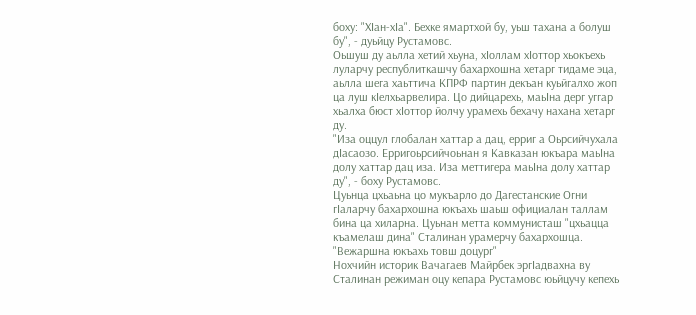боху: "ХIан-хIа". Бехке ямартхой бу, уьш тахана а болуш бу", - дуьйцу Рустамовс.
Оьшуш ду аьлла хетий хьуна, хIоллам хIоттор хьокъехь луларчу республиткашчу бахархошна хетарг тидаме эца, аьлла шега хаьттича КПРФ партин декъан куьйгалхо жоп ца луш кIелхьарвелира. Цо дийцарехь, маьIна дерг уггар хьалха бюст хIоттор йолчу урамехь бехачу нахана хетарг ду.
"Иза оццул глобалан хаттар а дац, ерриг а Оьрсийчухала дIасаозо. Ерригоьрсийчоьнан я Кавказан юкъара маьIна долу хаттар дац иза. Иза меттигера маьIна долу хаттар ду", - боху Рустамовс.
Цуьнца цхьаьна цо мукъарло до Дагестанские Огни гIаларчу бахархошна юкъахь шаьш официалан таллам бина ца хиларна. Цуьнан метта коммунисташ "цхьацца къамелаш дина" Сталинан урамерчу бахархошца.
"Вежаршна юкъахь товш доцург"
Нохчийн историк Вачагаев Майрбек эргIадвахна ву Сталинан режиман оцу кепара Рустамовс юьйцучу кепехь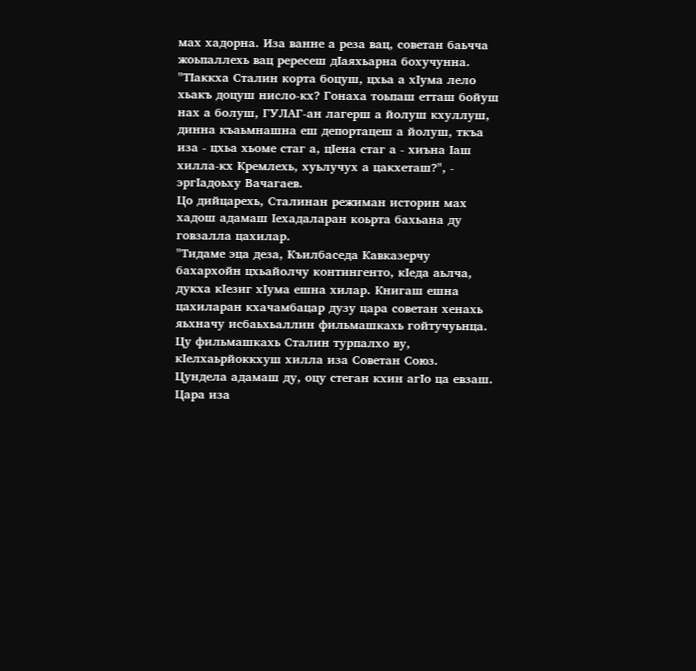мах хадорна. Иза ванне а реза вац, советан баьчча жоьпаллехь вац рересеш дIаяхьарна бохучунна.
"ТIаккха Сталин корта боцуш, цхьа а хIума лело хьакъ доцуш нисло-кх? Гонаха тоьпаш етташ бойуш нах а болуш, ГУЛАГ-ан лагерш а йолуш кхуллуш, динна къаьмнашна еш депортацеш а йолуш, ткъа иза - цхьа хьоме стаг а, цIена стаг а - хиъна Iаш хилла-кх Кремлехь, хуьлучух а цакхеташ?", - эргIадоьху Вачагаев.
Цо дийцарехь, Сталинан режиман историн мах хадош адамаш Iехадаларан коьрта бахьана ду говзалла цахилар.
"Тидаме эца деза, Къилбаседа Кавказерчу бахархойн цхьайолчу контингенто, кIеда аьлча, дукха кIезиг хIума ешна хилар. Книгаш ешна цахиларан кхачамбацар дузу цара советан хенахь яьхначу исбаьхьаллин фильмашкахь гойтучуьнца. Цу фильмашкахь Сталин турпалхо ву, кIелхаьрйоккхуш хилла иза Советан Союз.
Цундела адамаш ду, оцу стеган кхин агIо ца евзаш. Цара иза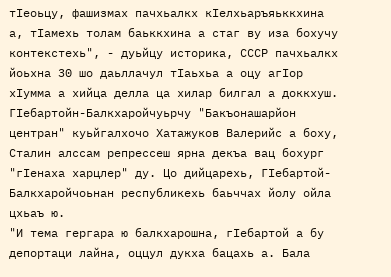тIеоьцу, фашизмах пачхьалкх кIелхьаръяьккхина а, тIамехь толам баьккхина а стаг ву иза бохучу контекстехь", - дуьйцу историка, СССР пачхьалкх йоьхна 30 шо даьллачул тIаьхьа а оцу агIор хIумма а хийца делла ца хилар билгал а доккхуш.
ГIебартойн-Балкхаройчуьрчу "Бакъонашарйон центран" куьйгалхочо Хатажуков Валерийс а боху, Сталин алссам репрессеш ярна декъа вац бохург "гIенаха харцлер" ду. Цо дийцарехь, ГIебартой-Балкхаройчоьнан республикехь баьччах йолу ойла цхьаъ ю.
"И тема гергара ю балкхарошна, гIебартой а бу депортаци лайна, оццул дукха бацахь а. Бала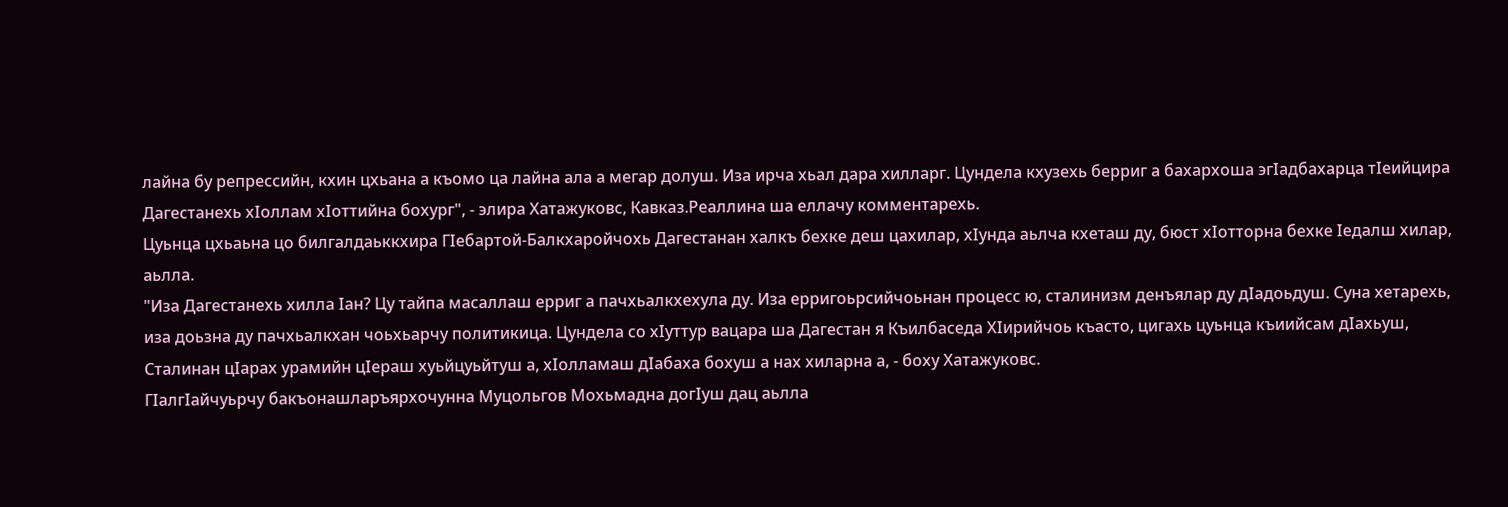лайна бу репрессийн, кхин цхьана а къомо ца лайна ала а мегар долуш. Иза ирча хьал дара хилларг. Цундела кхузехь берриг а бахархоша эгIадбахарца тIеийцира Дагестанехь хIоллам хIоттийна бохург", - элира Хатажуковс, Кавказ.Реаллина ша еллачу комментарехь.
Цуьнца цхьаьна цо билгалдаьккхира ГIебартой-Балкхаройчохь Дагестанан халкъ бехке деш цахилар, хIунда аьлча кхеташ ду, бюст хIотторна бехке Iедалш хилар, аьлла.
"Иза Дагестанехь хилла Iан? Цу тайпа масаллаш ерриг а пачхьалкхехула ду. Иза ерригоьрсийчоьнан процесс ю, сталинизм денъялар ду дIадоьдуш. Суна хетарехь, иза доьзна ду пачхьалкхан чоьхьарчу политикица. Цундела со хIуттур вацара ша Дагестан я Къилбаседа ХIирийчоь къасто, цигахь цуьнца къиийсам дIахьуш, Сталинан цIарах урамийн цIераш хуьйцуьйтуш а, хIолламаш дIабаха бохуш а нах хиларна а, - боху Хатажуковс.
ГIалгIайчуьрчу бакъонашларъярхочунна Муцольгов Мохьмадна догIуш дац аьлла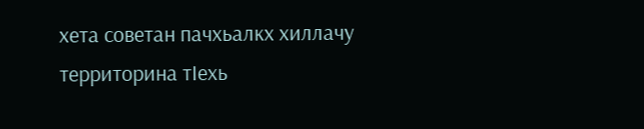хета советан пачхьалкх хиллачу территорина тIехь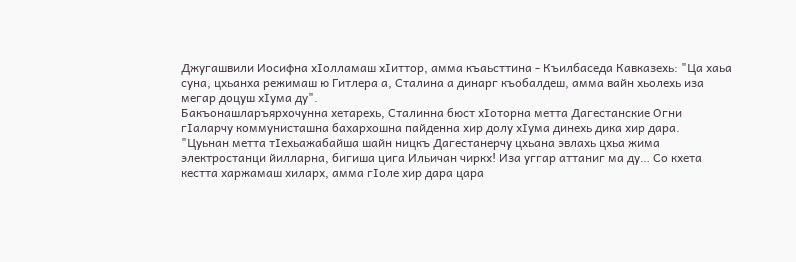Джугашвили Иосифна хIолламаш хIиттор, амма къаьсттина - Къилбаседа Кавказехь: "Ца хаьа суна, цхьанха режимаш ю Гитлера а, Сталина а динарг къобалдеш, амма вайн хьолехь иза мегар доцуш хIума ду".
Бакъонашларъярхочунна хетарехь, Сталинна бюст хIоторна метта Дагестанские Огни гIаларчу коммунисташна бахархошна пайденна хир долу хIума динехь дика хир дара.
"Цуьнан метта тIехьажабайша шайн ницкъ Дагестанерчу цхьана эвлахь цхьа жима электростанци йилларна, бигиша цига Ильичан чиркх! Иза уггар аттаниг ма ду… Со кхета кестта харжамаш хиларх, амма гIоле хир дара цара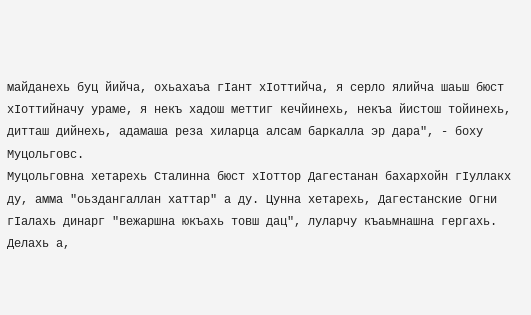майданехь буц йийча, охьахаъа гIант хIоттийча, я серло ялийча шаьш бюст хIоттийначу ураме, я некъ хадош меттиг кечйинехь, некъа йистош тойинехь, дитташ дийнехь, адамаша реза хиларца алсам баркалла эр дара", - боху Муцольговс.
Муцольговна хетарехь Сталинна бюст хIоттор Дагестанан бахархойн гIуллакх ду, амма "оьздангаллан хаттар" а ду. Цунна хетарехь, Дагестанские Огни гIалахь динарг "вежаршна юкъахь товш дац", луларчу къаьмнашна гергахь. Делахь а,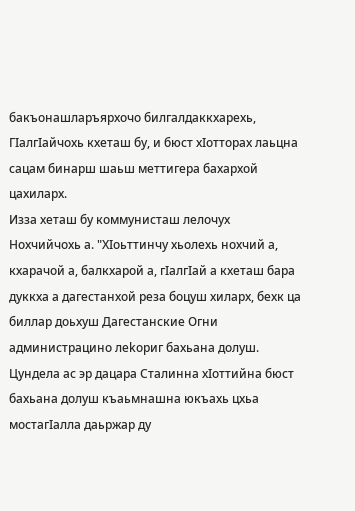бакъонашларъярхочо билгалдаккхарехь, ГIалгIайчохь кхеташ бу, и бюст хIотторах лаьцна сацам бинарш шаьш меттигера бахархой цахиларх.
Изза хеташ бу коммунисташ лелочух Нохчийчохь а. "ХIоьттинчу хьолехь нохчий а, кхарачой а, балкхарой а, гIалгIай а кхеташ бара дуккха а дагестанхой реза боцуш хиларх, бехк ца биллар доьхуш Дагестанские Огни администрацино леkориг бахьана долуш. Цундела ас эр дацара Сталинна хIоттийна бюст бахьана долуш къаьмнашна юкъахь цхьа мостагIалла даьржар ду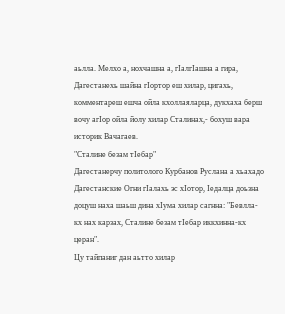аьлла. Мелхо а, нохчашна а, гIалгIашна а гира, Дагестанехь шайна гIортор еш хилар, цигахь, комментареш ешча ойла кхоллаяларца, дукхаха берш вочу агIор ойла йолу хилар Сталинах,- бохуш вара историк Вачагаев.
"Сталине безам тIебар"
Дагестанерчу политолого Курбанов Руслана а хьахадо Дагестанские Огни гIалахь эс хIотор, Iедалца доьзна доцуш наха шаьш дина хIума хилар сагнна: "Бевлла-кх нах карзах, Сталине безам тIебар иккхинна-кх церан".
Цу тайпаниг дан аьтто хилар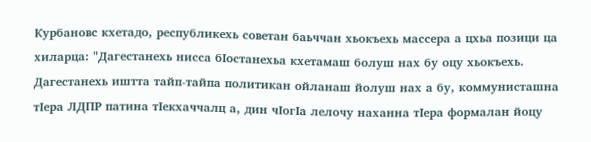Курбановс кхетадо, республикехь советан баьччан хьокъехь массера а цхьа позици ца хиларца: "Дагестанехь нисса бIостанехьа кхетамаш болуш нах бу оцу хьокъехь. Дагестанехь иштта тайп-тайпа политикан ойланаш йолуш нах а бу, коммунисташна тIера ЛДПР патина тIекхаччалц а, дин чIогIа лелочу наханна тIера формалан йоцу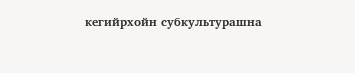кегийрхойн субкультурашна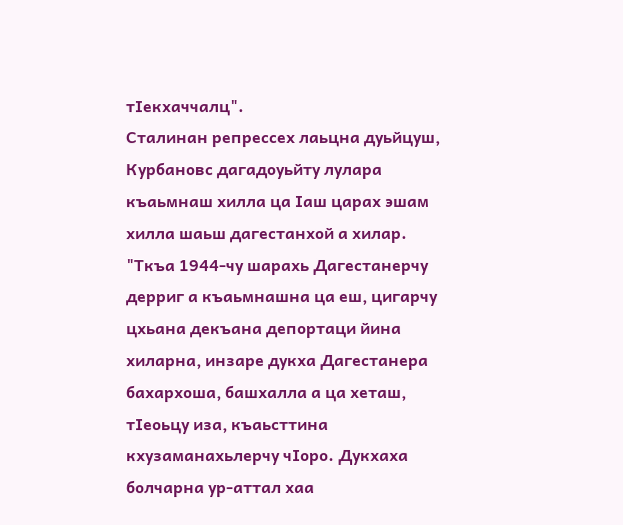тIекхаччалц".
Сталинан репрессех лаьцна дуьйцуш, Курбановс дагадоуьйту лулара къаьмнаш хилла ца Iаш царах эшам хилла шаьш дагестанхой а хилар.
"Ткъа 1944-чу шарахь Дагестанерчу дерриг а къаьмнашна ца еш, цигарчу цхьана декъана депортаци йина хиларна, инзаре дукха Дагестанера бахархоша, башхалла а ца хеташ, тIеоьцу иза, къаьсттина кхузаманахьлерчу чIоро. Дукхаха болчарна ур-аттал хаа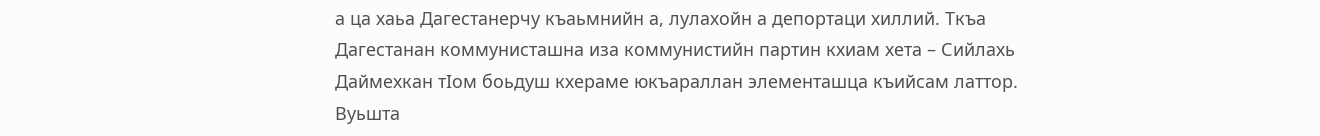а ца хаьа Дагестанерчу къаьмнийн а, лулахойн а депортаци хиллий. Ткъа Дагестанан коммунисташна иза коммунистийн партин кхиам хета – Сийлахь Даймехкан тIом боьдуш кхераме юкъараллан элементашца къийсам латтор. Вуьшта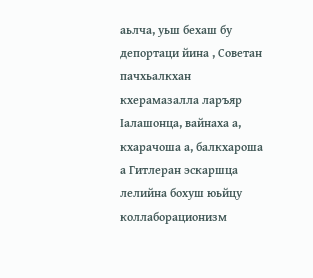аьлча, уьш бехаш бу депортаци йина , Советан пачхьалкхан кхерамазалла ларъяр Iалашонца, вайнаха а, кхарачоша а, балкхароша а Гитлеран эскаршца лелийна бохуш юьйцу коллаборационизм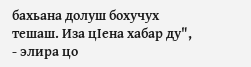бахьана долуш бохучух тешаш. Иза цIена хабар ду", - элира цо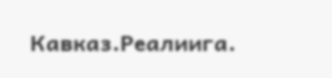Кавказ.Реалиига.